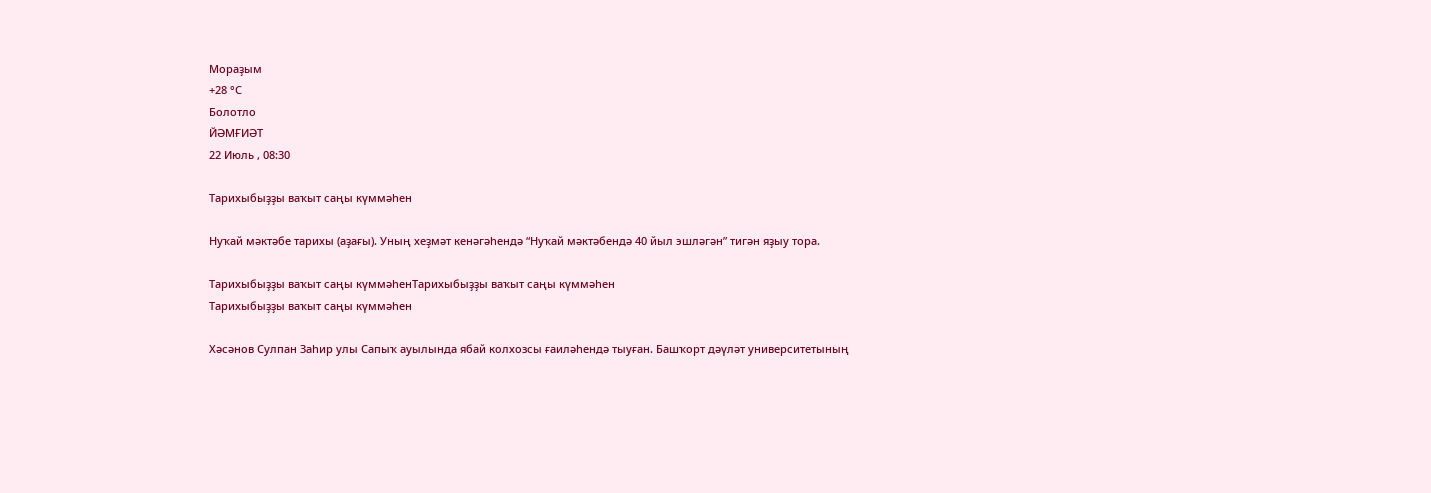Мораҙым
+28 °С
Болотло
ЙӘМҒИӘТ
22 Июль , 08:30

Тарихыбыҙҙы ваҡыт саңы күммәһен

Нуҡай мәктәбе тарихы (аҙағы). Уның хеҙмәт кенәгәһендә “Нуҡай мәктәбендә 40 йыл эшләгән” тигән яҙыу тора.

Тарихыбыҙҙы ваҡыт саңы күммәһенТарихыбыҙҙы ваҡыт саңы күммәһен
Тарихыбыҙҙы ваҡыт саңы күммәһен

Хәсәнов Сулпан Заһир улы Сапыҡ ауылында ябай колхозсы ғаиләһендә тыуған. Башҡорт дәүләт университетының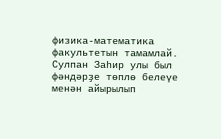физика-математика факультетын тамамлай. Сулпан Заһир улы был фәндәрҙе төплө белеүе менән айырылып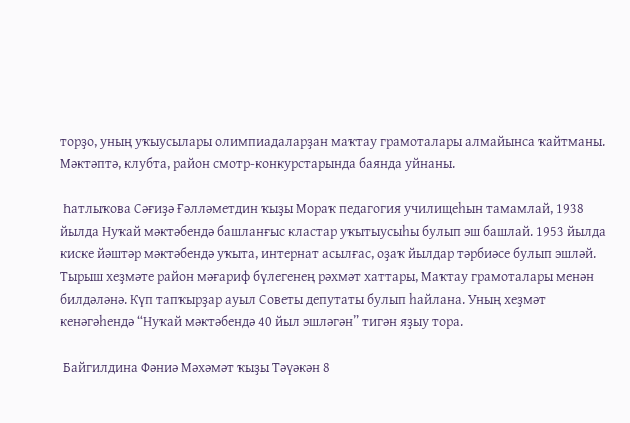торҙо, уның уҡыусылары олимпиадаларҙан маҡтау грамоталары алмайынса ҡайтманы. Мәктәптә, клубта, район смотр-конкурстарында баянда уйнаны.

 Һатлыҡова Сәғиҙә Ғәлләметдин ҡыҙы Мораҡ педагогия училищеһын тамамлай, 1938 йылда Нуҡай мәктәбендә башланғыс кластар уҡытыусыһы булып эш башлай. 1953 йылда киске йәштәр мәктәбендә уҡыта, интернат асылғас, оҙаҡ йылдар тәрбиәсе булып эшләй. Тырыш хеҙмәте район мәғариф бүлегенең рәхмәт хаттары, Маҡтау грамоталары менән билдәләнә. Күп тапҡырҙар ауыл Советы депутаты булып һайлана. Уның хеҙмәт кенәгәһендә “Нуҡай мәктәбендә 40 йыл эшләгән” тигән яҙыу тора.

 Байгилдина Фәниә Мәхәмәт ҡыҙы Тәүәкән 8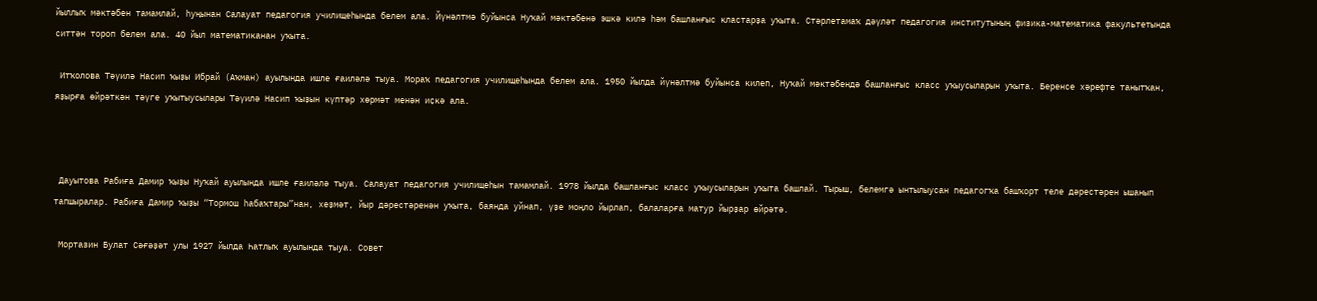йыллыҡ мәктәбен тамамлай, һуңынан Салауат педагогия училищеһында белем ала. Йүнәлтмә буйынса Нуҡай мәктәбенә эшкә килә һәм башланғыс кластарҙа уҡыта. Стәрлетамаҡ дәүләт педагогия институтының физика-математика факультетында ситтән тороп белем ала. 40 йыл математиканан уҡыта.

 Итҡолова Тәүилә Насип ҡыҙы Ибрай (Аҡман) ауылында ишле ғаиләлә тыуа. Мораҡ педагогия училищеһында белем ала. 1950 йылда йүнәлтмә буйынса килеп, Нуҡай мәктәбендә башланғыс класс уҡыусыларын уҡыта. Беренсе хәрефте танытҡан, яҙырға өйрәткән тәүге уҡытыусылары Тәүилә Насип ҡыҙын күптәр хөрмәт менән иҫкә ала.



 Дауытова Рабиға Дамир ҡыҙы Нуҡай ауылында ишле ғаиләлә тыуа. Салауат педагогия училищеһын тамамлай. 1978 йылда башланғыс класс уҡыусыларын уҡыта башлай. Тырыш, белемгә ынтылыусан педагогҡа башҡорт теле дәрестәрен ышанып тапшыралар. Рабиға Дамир ҡыҙы “Тормош һабаҡтары”нан, хеҙмәт, йыр дәрестәренән уҡыта, баянда уйнап, үҙе моңло йырлап, балаларға матур йырҙар өйрәтә.

 Мортазин Булат Сәғәҙәт улы 1927 йылда Һатлыҡ ауылында тыуа. Совет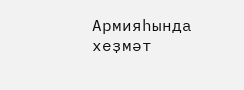Армияһында хеҙмәт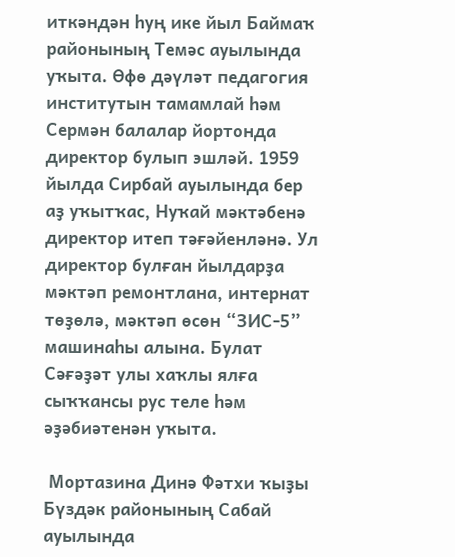иткәндән һуң ике йыл Баймаҡ районының Темәс ауылында уҡыта. Өфө дәүләт педагогия институтын тамамлай һәм Сермән балалар йортонда директор булып эшләй. 1959 йылда Сирбай ауылында бер аҙ уҡытҡас, Нуҡай мәктәбенә директор итеп тәғәйенләнә. Ул директор булған йылдарҙа мәктәп ремонтлана, интернат төҙөлә, мәктәп өсөн “ЗИС-5” машинаһы алына. Булат Сәғәҙәт улы хаҡлы ялға сыҡҡансы рус теле һәм әҙәбиәтенән уҡыта.

 Мортазина Динә Фәтхи ҡыҙы Бүздәк районының Сабай ауылында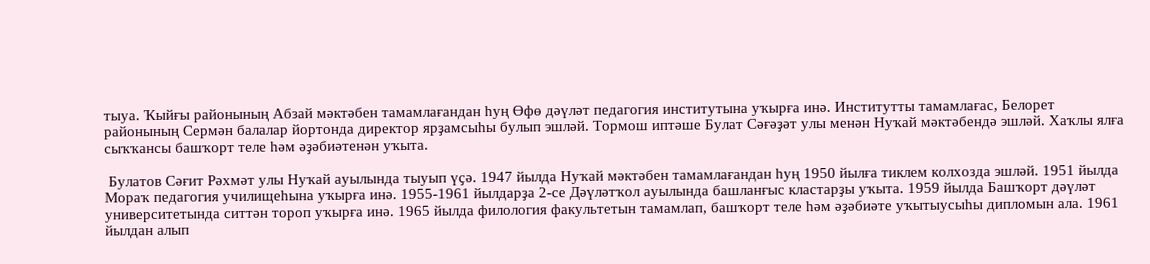тыуа. Ҡыйғы районының Абзай мәктәбен тамамлағандан һуң Өфө дәүләт педагогия институтына уҡырға инә. Институтты тамамлағас, Белорет районының Сермән балалар йортонда директор ярҙамсыһы булып эшләй. Тормош иптәше Булат Сәғәҙәт улы менән Нуҡай мәктәбендә эшләй. Хаҡлы ялға сыҡҡансы башҡорт теле һәм әҙәбиәтенән уҡыта.

 Булатов Сәғит Рәхмәт улы Нуҡай ауылында тыуып үҫә. 1947 йылда Нуҡай мәктәбен тамамлағандан һуң 1950 йылға тиклем колхозда эшләй. 1951 йылда Мораҡ педагогия училищеһына уҡырға инә. 1955-1961 йылдарҙа 2-се Дәүләтҡол ауылында башланғыс кластарҙы уҡыта. 1959 йылда Башҡорт дәүләт университетында ситтән тороп уҡырға инә. 1965 йылда филология факультетын тамамлап, башҡорт теле һәм әҙәбиәте уҡытыусыһы дипломын ала. 1961 йылдан алып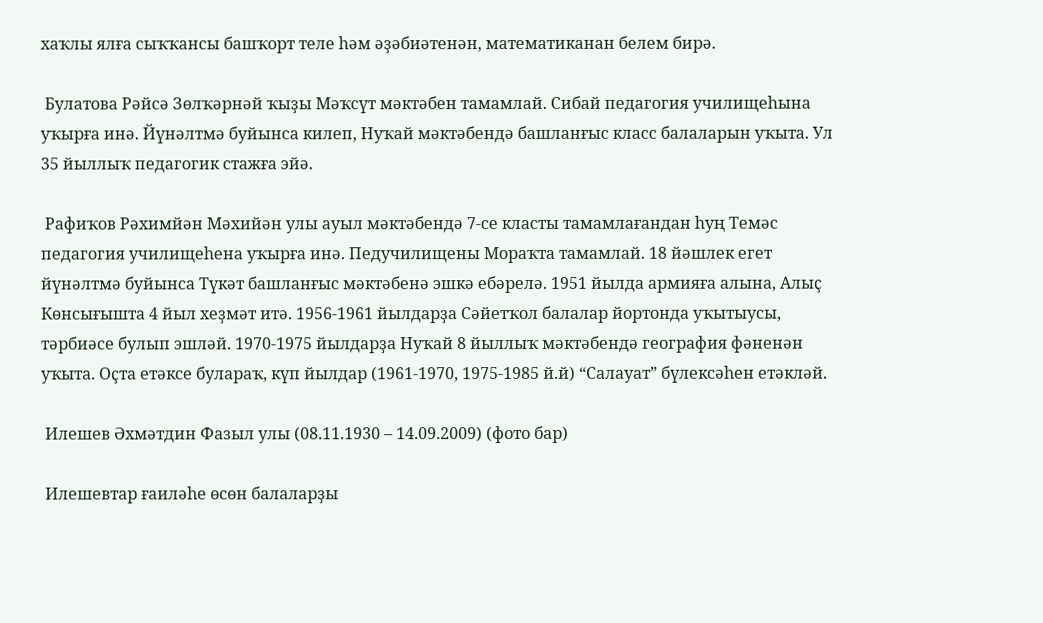хаҡлы ялға сыҡҡансы башҡорт теле һәм әҙәбиәтенән, математиканан белем бирә.

 Булатова Рәйсә Зөлҡәрнәй ҡыҙы Мәҡсүт мәктәбен тамамлай. Сибай педагогия училищеһына уҡырға инә. Йүнәлтмә буйынса килеп, Нуҡай мәктәбендә башланғыс класс балаларын уҡыта. Ул 35 йыллыҡ педагогик стажға эйә.

 Рафиҡов Рәхимйән Мәхийән улы ауыл мәктәбендә 7-се класты тамамлағандан һуң Темәс педагогия училищеһена уҡырға инә. Педучилищены Мораҡта тамамлай. 18 йәшлек егет йүнәлтмә буйынса Түкәт башланғыс мәктәбенә эшкә ебәрелә. 1951 йылда армияға алына, Алыҫ Көнсығышта 4 йыл хеҙмәт итә. 1956-1961 йылдарҙа Сәйетҡол балалар йортонда уҡытыусы, тәрбиәсе булып эшләй. 1970-1975 йылдарҙа Нуҡай 8 йыллыҡ мәктәбендә география фәненән уҡыта. Оҫта етәксе булараҡ, күп йылдар (1961-1970, 1975-1985 й.й) “Салауат” бүлексәһен етәкләй.

 Илешев Әхмәтдин Фазыл улы (08.11.1930 – 14.09.2009) (фото бар)

 Илешевтар ғаиләһе өсөн балаларҙы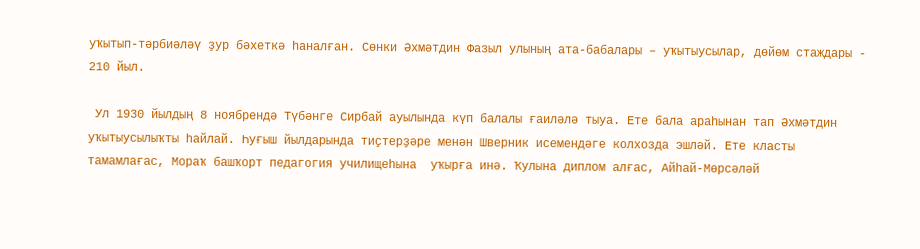уҡытып-тәрбиәләү ҙур бәхеткә һаналған. Сөнки Әхмәтдин Фазыл улының ата-бабалары – уҡытыусылар, дөйөм стаждары - 210 йыл.

 Ул 1930 йылдың 8 ноябрендә Түбәнге Сирбай ауылында күп балалы ғаиләлә тыуа. Ете бала араһынан тап Әхмәтдин уҡытыусылыҡты һайлай. Һуғыш йылдарында тиҫтерҙәре менән Шверник исемендәге колхозда эшләй. Ете класты тамамлағас, Мораҡ башҡорт педагогия училищеһына  уҡырға инә. Ҡулына диплом алғас, Айһай-Мөрсәләй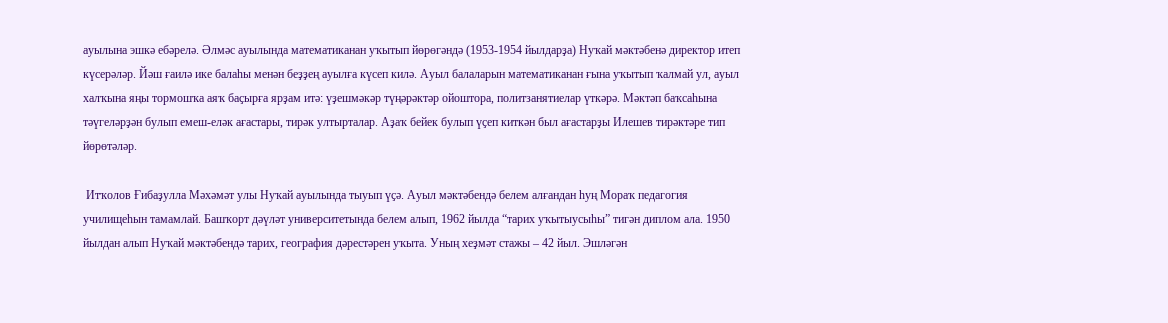ауылына эшкә ебәрелә. Әлмәс ауылында математиканан уҡытып йөрөгәндә (1953-1954 йылдарҙа) Нуҡай мәктәбенә директор итеп күсерәләр. Йәш ғаилә ике балаһы менән беҙҙең ауылға күсеп килә. Ауыл балаларын математиканан ғына уҡытып ҡалмай ул, ауыл халҡына яңы тормошҡа аяҡ баҫырға ярҙам итә: үҙешмәкәр түңәрәктәр ойоштора, политзанятиелар үткәрә. Мәктәп баҡсаһына тәүгеләрҙән булып емеш-еләк ағастары, тирәк ултырталар. Аҙаҡ бейек булып үҫеп киткән был ағастарҙы Илешев тирәктәре тип йөрөтәләр.

 Итҡолов Ғибаҙулла Мәхәмәт улы Нуҡай ауылында тыуып үҫә. Ауыл мәктәбендә белем алғандан һуң Мораҡ педагогия училищеһын тамамлай. Башҡорт дәүләт университетында белем алып, 1962 йылда “тарих уҡытыусыһы” тигән диплом ала. 1950 йылдан алып Нуҡай мәктәбендә тарих, география дәрестәрен уҡыта. Уның хеҙмәт стажы – 42 йыл. Эшләгән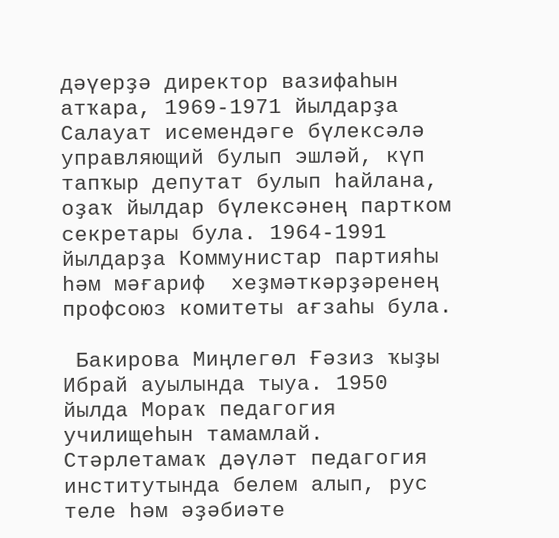дәүерҙә директор вазифаһын атҡара, 1969-1971 йылдарҙа Салауат исемендәге бүлексәлә управляющий булып эшләй, күп тапҡыр депутат булып һайлана, оҙаҡ йылдар бүлексәнең партком секретары була. 1964-1991 йылдарҙа Коммунистар партияһы һәм мәғариф  хеҙмәткәрҙәренең профсоюз комитеты ағзаһы була.

 Бакирова Миңлегөл Ғәзиз ҡыҙы Ибрай ауылында тыуа. 1950 йылда Мораҡ педагогия училищеһын тамамлай. Стәрлетамаҡ дәүләт педагогия институтында белем алып, рус теле һәм әҙәбиәте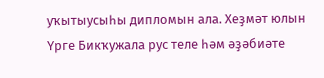уҡытыусыһы дипломын ала. Хеҙмәт юлын Үрге Бикҡужала рус теле һәм әҙәбиәте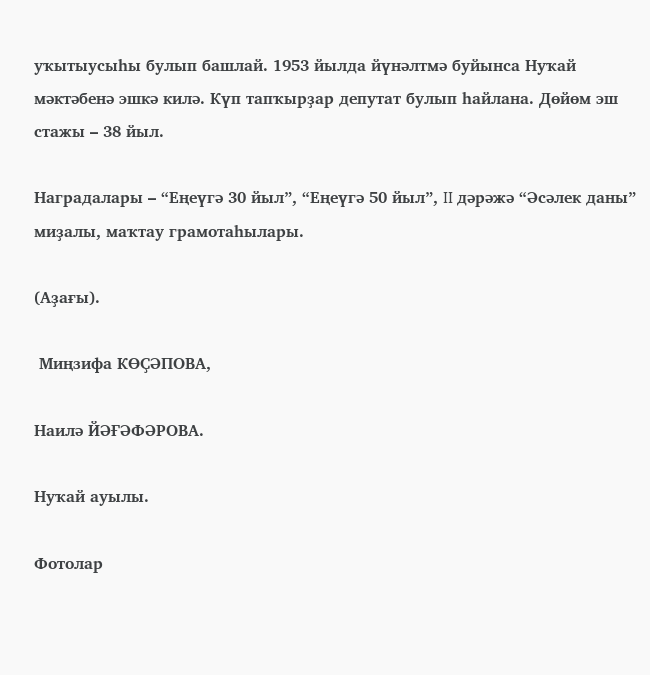уҡытыусыһы булып башлай. 1953 йылда йүнәлтмә буйынса Нуҡай мәктәбенә эшкә килә. Күп тапҡырҙар депутат булып һайлана. Дөйөм эш стажы – 38 йыл.

Наградалары – “Еңеүгә 30 йыл”, “Еңеүгә 50 йыл”, II дәрәжә “Әсәлек даны” миҙалы, маҡтау грамотаһылары.

(Аҙағы).

 Миңзифа КӨҪӘПОВА,

Наилә ЙӘҒӘФӘРОВА.

Нуҡай ауылы.

Фотолар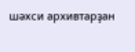шәхси архивтарҙан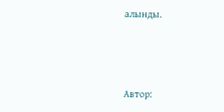алынды.



Автор: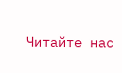Читайте нас